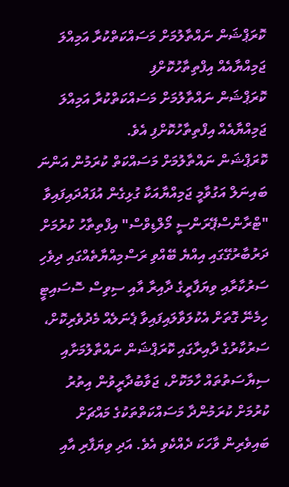ކޮރަޕްޝަން ނައްތާލުމަށް މަސައްކަތްކުރާ އަމިއްލަ ޖަމިއްޔާއެއް އިފްތިތާހުކޮށްފި
ކޮރަޕްޝަން ނައްތާލުމަށް މަސައްކަތްކުރާ އަމިއްލަ ޖަމިއްޔާއެއް އިފްތިތާހުކޮށްފި އެވެ.
ކޮރަޕްޝަން ނައްތާލުމަށް މަސައްކަތް ކުރަމުން އަންނަ ބައިނަލް އަގުވާމީ ޖަމިއްޔާއަކާ ގުޅިގެން އުފައްދައިފައިވާ "ޓްރާންސްޕޭރަންސީ މޯލްޑިވްސް" އިފްތިތާހު ކުރުމަށް ދަރުބާރުގޭގައި އިއްޔެ ބޭއްވި ރަސްމިއްޔާތެއްގައި ދިވެހި ސަރުކާރާއި ވިޔަފާރީގެ ދާއިރާ އާއި ސިވިސް ސޮސައިޓީ ހިމެނޭ ގޮތަށް އެކުލަވާލައިފައިވާ ޕެނަލެއް މެދުވެރިކޮށް، ސަރުކާރުގެ ދާއިރާގައި ކޮރަޕްޝަން ނައްތާލުމަށާއި ސިޔާސަތުތައް ހާމަކޮށް، ޖަވާބުދާރީވުން އިތުރު ކުރުމަށް ކުރަމުންދާ މަސައްކަތްތަކުގެ މައްޗަށް ބައިވެރިން ވާހަކަ ދެއްކެވި އެވެ. އަދި ވިޔަފާރި އާއި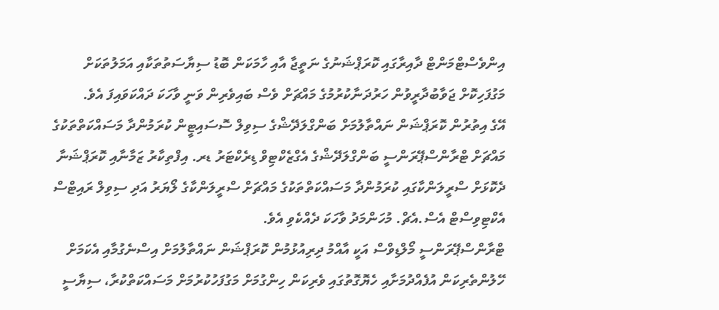އިންވެސްޓްމަންޓް ދާއިރާގައި ކޮރަޕްޝަނުގެ ނަތީޖާ އާއި ހާމަކަން ބޮޑު ސިޔާސަތުތަކާއި އަމަލުތަކަށް މަގުފަހިކޮށް ޖަވާބުދާރީވުން ހަރުދަނާކުރުމުގެ މައްޗަށް ވެސް ބައިވެރިން ވަނީ ވާހަކަ ދައްކަވައިފަ އެވެ.
އޭގެ އިތުރުން ކޮރަޕްޝަން ނައްތާލުމަށް ބަންގްލަދޭޝްގެ ސިވިލް ސޮސައިޓީން ކުރަމުންދާ މަސައްކަތްތަކުގެ މައްޗަށް ޓްރާންސްޕޭރަންސީ ބަންގްލަދޭޝްގެ އެގްޒެކްޓިވް ޑިރެކްޓަރު ޑރ. އިފްތިކާރު ޒަމާނާއި ކޮރަޕްޝަނާ ދެކޮޅަށް ސްރީލަންކާގައި ކުރަމުންދާ މަސައްކަތްތަކުގެ މައްޗަށް ސްރީލަންކާގެ ލޯޔަރު އަދި ސިވިލް ރައިޓްސް އެކްޓިވިސްޓް އެސް.އެޗް. މުހަންމަދު ވާހަކަ ދެއްކެވި އެވެ.
ޓްރާންސްޕޭރަންސީ މޯލްޑިވްސް އަކީ އާއްމު ދިރިއުޅުމުން ކޮރަޕްޝަން ނައްތާލުމަށް އިސްނެގުމާއި އެކަމަށް ހޭލުންތެރިކަން އުފެއްދުމަށާއި ހެޔޮގޮތުގައި ވެރިކަން ހިންގުމަށް މަގުފަހުކުރުމަށް މަސައްކަތްކުރާ، ސިޔާސީ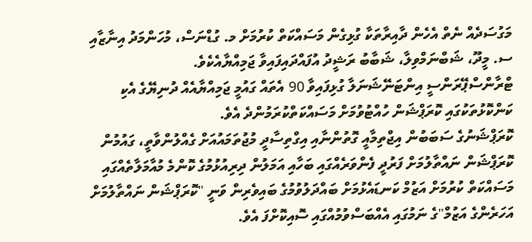މަގުސަދެއް ނެތް އެހެން ދާއިރާތަކާ ގުޅިގެން މަސައްކަތް ކުރުމަށް މ. ގުޑްނަސް، މުހަންމަދު އިނާޒާއި ސ. މީދޫ، ޝަބްނަމްވިލާ، ޝަބާބު ރަޝީދު އުފައްދައިފައިވާ ޖަމިއްޔާއެކެވެ.
ޓްރާންސްޕޭރަންސީ އިންޓަނޭޝަނަލާ ގުޅިފައިވާ 90 އެތައް ގައުމީ ޖަމިއްޔާއެއް ދުނިޔޭގެ އެކި ކަންކޮޅުތަކުގައި ކޮރަޕްޝަން ހުއްޓުވުމަށް މަސައްކަތްކުރަމުންދެ އެވެ.
ކޮރަޕްޝަނުގެ ސަބަބުން އިޖްތިމާއީ ގޮތުންނާއި އިގްތިސާދީ މުޖުތަމައުއަށް ގެއްލުންވާތީ، ގައުމުން ކޮރަޕްޝަން ނައްތާލުމަށް ފަރުދީ ފެންވަރެއްގައި ބަހާއި އަމަލުން ދިރިއުޅުމުގެ ކޮންމެ މުއާމަލާތެއްގައި މަސައްކަތް ކުރުމަށް އަޒުމް ކަނޑައެޅުމަށް ބައްދަލުވުމުގެ ބައިވެރިން ވަނީ "ކޮރަޕްޝަން ނައްތާލުމަށް އަހަރެންގެ އަޒުމް"ގެ ނަމުގައި އެއްބަސްވުމުއްގައި ސޮއިކޮށްފަ އެވެ.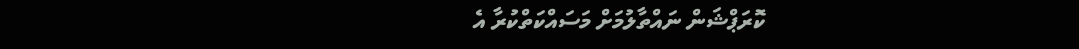ކޮރަޕްޝަން ނައްތާލުމަށް މަސައްކަތްކުރާ އެ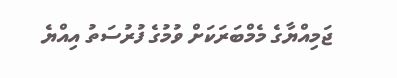ޖަމިއްޔާގެ މެމްބަރަކަށް ވުމުގެ ފުރުސަތު އިއްޔެ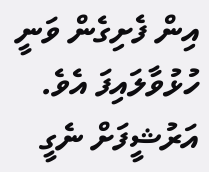އިން ފެށިގެން ވަނީ ހުޅުވާލައިފަ އެވެ.
އަރުޝީފަށް ނެގީ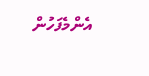އެންމެފަހުން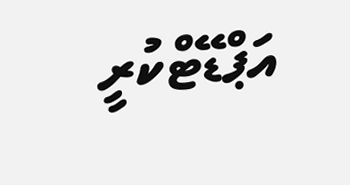އަޕްޑޭޓްކުރީ